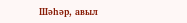Шәһәр, авыл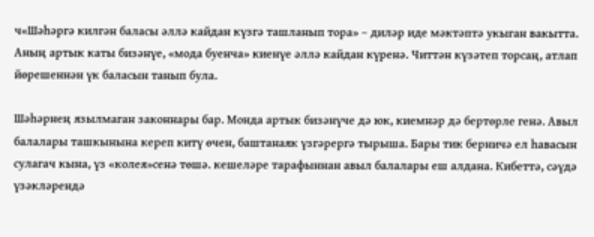ч«Шәһәргә килгән баласы әллә кайдан күзгә ташланып тора» – диләр иде мәктәптә укыган вакытта. Аның артык каты бизәнүе, «мода буенча» киенүе әллә кайдан күренә. Читтән күзәтеп торсаң, атлап йөрешеннән үк баласын танып була.

Шәһәрнең язылмаган законнары бар. Монда артык бизәнүче дә юк, киемнәр дә бертөрле генә. Авыл балалары ташкынына кереп китү өчен, баштанаяк үзгәрергә тырыша. Бары тик берничә ел һавасын сулагач кына, үз «колея»сенә төшә. кешеләре тарафыннан авыл балалары еш алдана. Кибеттә, сәүдә үзәкләрендә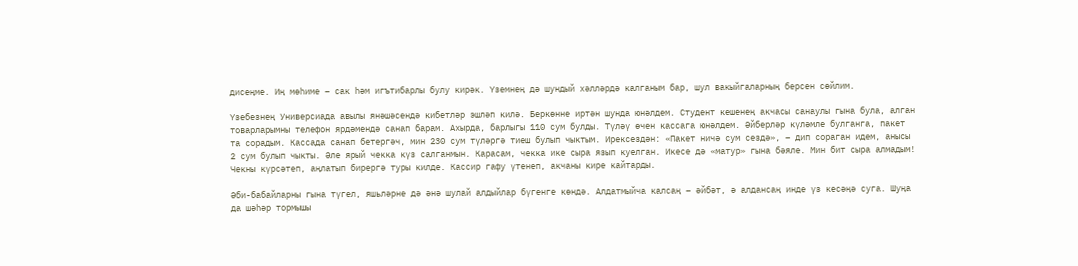дисеңме. Иң мөһиме – сак һәм игътибарлы булу кирәк. Үземнең дә шундый хәлләрдә калганым бар, шул вакыйгаларның берсен сөйлим.

Үзебезнең Универсиада авылы янәшәсендә кибетләр эшләп килә. Беркөнне иртән шунда юнәлдем. Студент кешенең акчасы санаулы гына була, алган товарларымны телефон ярдәмендә санап барам. Ахырда, барлыгы 110 сум булды. Түләү өчен кассага юнәлдем. Әйберләр күләмле булганга, пакет та сорадым. Кассада санап бетергәч, мин 230 сум түләргә тиеш булып чыктым. Ирексездән: «Пакет ничә сум сездә», – дип сораган идем, анысы 2 сум булып чыкты. Әле ярый чекка күз салганмын. Карасам, чекка ике сыра язып куелган. Икесе дә «матур» гына бәяле. Мин бит сыра алмадым! Чекны күрсәтеп, аңлатып бирергә туры килде. Кассир гафу үтенеп, акчаны кире кайтарды.

Әби-бабайларны гына түгел, яшьләрне дә әнә шулай алдыйлар бүгенге көндә. Алдатмыйча калсаң – әйбәт, ә алдансаң инде үз кесәңә суга. Шуңа да шәһәр тормышы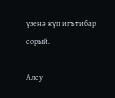үзенә күп игътибар сорый.

Алсу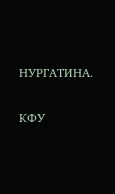НУРГАТИНА.

КФУ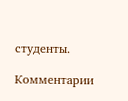студенты.

Комментарии